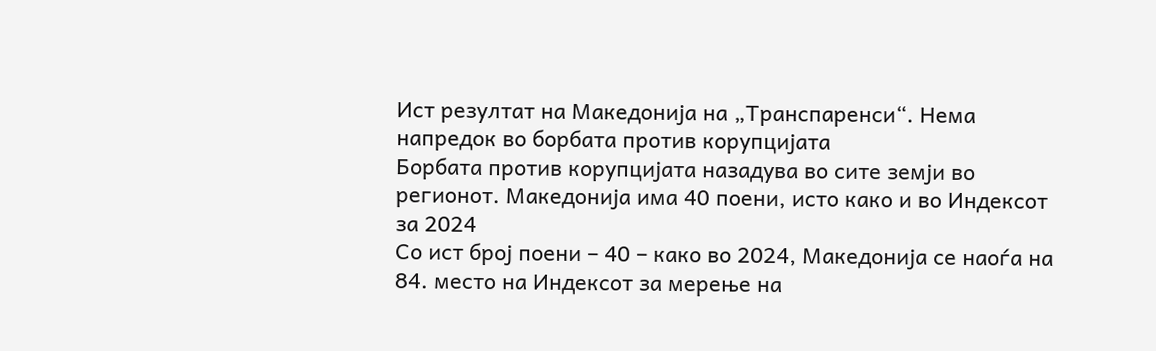Ист резултат на Македонија на „Транспаренси“. Нема напредок во борбата против корупцијата
Борбата против корупцијата назадува во сите земји во регионот. Македонија има 40 поени, исто како и во Индексот за 2024
Со ист број поени – 40 – како во 2024, Македонија се наоѓа на 84. место на Индексот за мерење на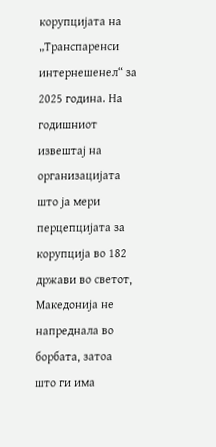корупцијата на „Транспаренси интернешенел“ за 2025 година. На годишниот извештај на организацијата што ја мери перцепцијата за корупција во 182 држави во светот, Македонија не напреднала во борбата, затоа што ги има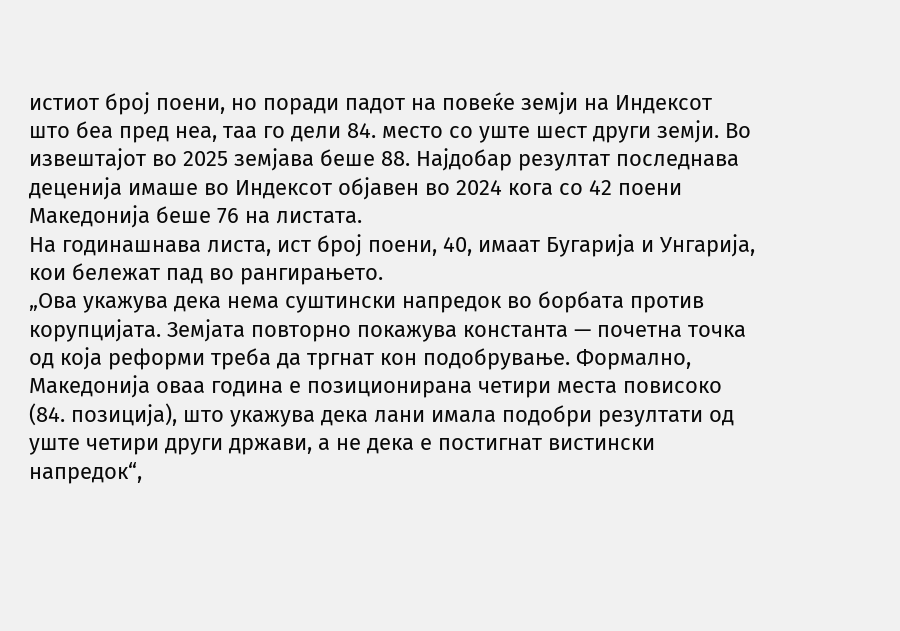истиот број поени, но поради падот на повеќе земји на Индексот што беа пред неа, таа го дели 84. место со уште шест други земји. Во извештајот во 2025 земјава беше 88. Најдобар резултат последнава деценија имаше во Индексот објавен во 2024 кога со 42 поени Македонија беше 76 на листата.
На годинашнава листа, ист број поени, 40, имаат Бугарија и Унгарија, кои бележат пад во рангирањето.
„Ова укажува дека нема суштински напредок во борбата против корупцијата. Земјата повторно покажува константа — почетна точка од која реформи треба да тргнат кон подобрување. Формално, Македонија оваа година е позиционирана четири места повисоко (84. позиција), што укажува дека лани имала подобри резултати од уште четири други држави, а не дека е постигнат вистински напредок“,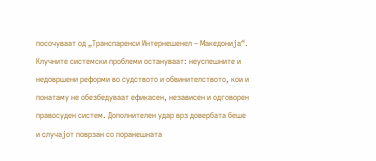посочуваат од „Транспаренси Интернешенел – Македонија“.
Клучните системски проблеми остануваат: неуспешните и недовршени реформи во судството и обвинителството, кои и понатаму не обезбедуваат ефикасен, независен и одговорен правосуден систем. Дополнителен удар врз довербата беше и случајот поврзан со поранешната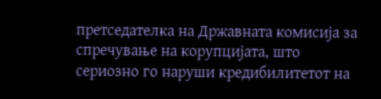претседателка на Државната комисија за спречување на корупцијата, што сериозно го наруши кредибилитетот на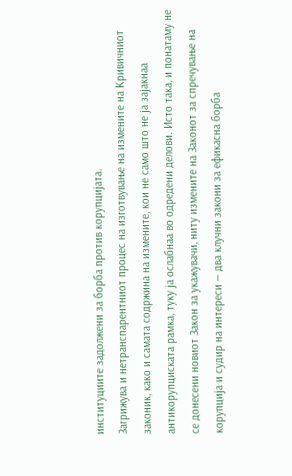институциите задолжени за борба против корупцијата.
Загрижува и нетранспарентниот процес на изготвување на измените на Кривичниот законик, како и самата содржина на измените, кои не само што не ја зајакнаа антикорупциската рамка, туку ја ослабнаа во одредени делови. Исто така, и понатаму не се донесени новиот Закон за укажувачи, ниту измените на Законот за спречување на корупција и судир на интереси — два клучни закони за ефикасна борба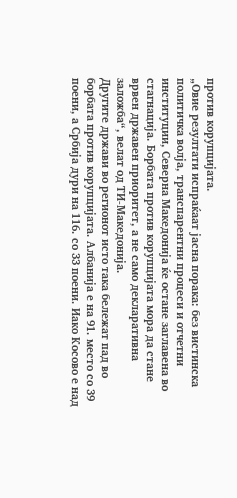против корупцијата.
„Овие резултати испраќаат јасна порака: без вистинска политичка волја, транспарентни процеси и отчетни институции, Северна Македонија ќе остане заглавена во стагнација. Борбата против корупцијата мора да стане врвен државен приоритет, а не само декларативна заложба“, велат од ТИ-Македонија.
Другите држави во регионот исто така бележат пад во борбата против корупцијата. Албанија е на 91. место со 39 поени, а Србија дури на 116. со 33 поени. Иако Косово е над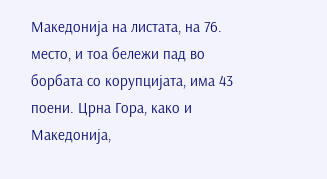Македонија на листата, на 76. место, и тоа бележи пад во борбата со корупцијата, има 43 поени. Црна Гора, како и Македонија,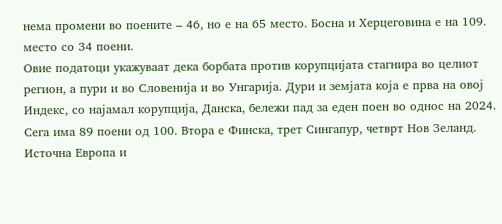нема промени во поените – 46, но е на 65 место. Босна и Херцеговина е на 109. место со 34 поени.
Овие податоци укажуваат дека борбата против корупцијата стагнира во целиот регион, а пури и во Словенија и во Унгарија. Дури и земјата која е прва на овој Индекс, со најамал корупција, Данска, бележи пад за еден поен во однос на 2024. Сега има 89 поени од 100. Втора е Финска, трет Сингапур, четврт Нов Зеланд.
Источна Европа и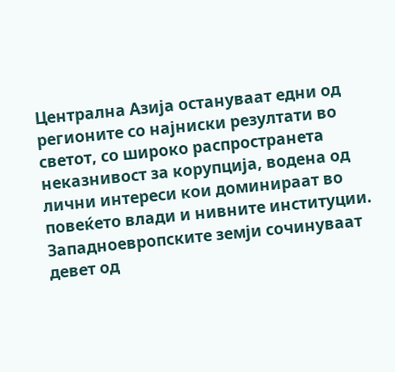Централна Азија остануваат едни од регионите со најниски резултати во светот, со широко распространета неказнивост за корупција, водена од лични интереси кои доминираат во повеќето влади и нивните институции.
Западноевропските земји сочинуваат девет од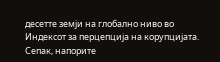десетте земји на глобално ниво во Индексот за перцепција на корупцијата. Сепак, напорите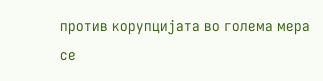против корупцијата во голема мера се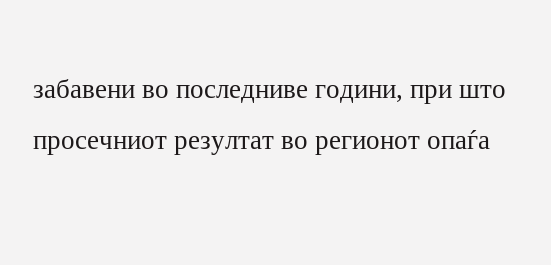забавени во последниве години, при што просечниот резултат во регионот опаѓа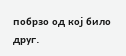побрзо од кој било друг.